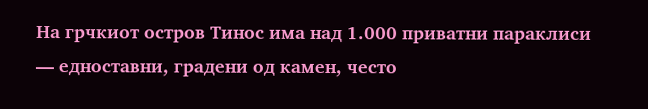На грчкиот остров Тинос има над 1.000 приватни параклиси — едноставни, градени од камен, често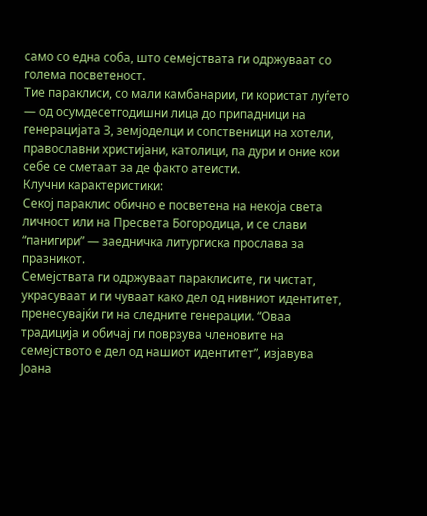само со една соба, што семејствата ги одржуваат со голема посветеност.
Тие параклиси, со мали камбанарии, ги користат луѓето — од осумдесетгодишни лица до припадници на генерацијата З, земјоделци и сопственици на хотели, православни христијани, католици, па дури и оние кои себе се сметаат за де факто атеисти.
Клучни карактеристики:
Секој параклис обично е посветена на некоја света личност или на Пресвета Богородица, и се слави “панигири” — заедничка литургиска прослава за празникот.
Семејствата ги одржуваат параклисите, ги чистат, украсуваат и ги чуваат како дел од нивниот идентитет, пренесувајќи ги на следните генерации. “Оваа традиција и обичај ги поврзува членовите на семејството е дел од нашиот идентитет”, изјавува Јоана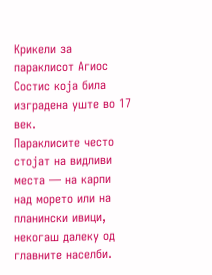Крикели за параклисот Агиос Состис која била изграденa уште во 17 век.
Параклисите често стојат на видливи места — на карпи над морето или на планински ивици, некогаш далеку од главните населби.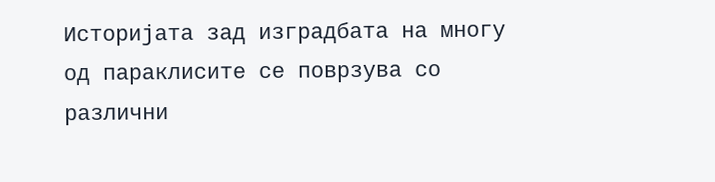Историјата зад изградбата на многу од параклисите се поврзува со различни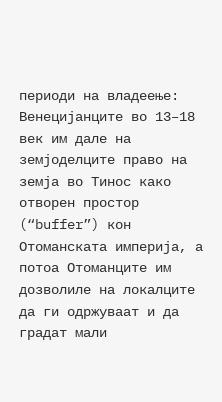периоди на владеење: Венецијанците во 13–18 век им дале на земјоделците право на земја во Тинос како отворен простор (“buffer”) кон Отоманската империја, а потоа Отоманците им дозволиле на локалците да ги одржуваат и да градат мали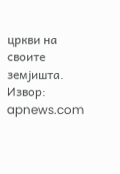цркви на своите земјишта.
Извор: apnews.com